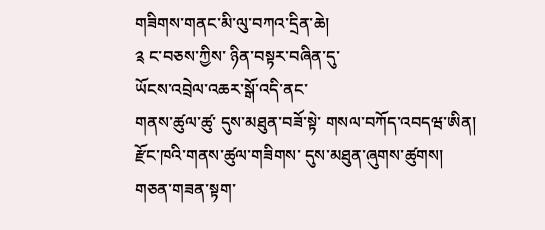གཟིགས་གནང་མི་ལུ་བཀའ་དྲིན་ཆེ།
༉ ང་བཅས་ཀྱིས་ ཉིན་བསྟར་བཞིན་དུ་
ཡོངས་འབྲེལ་འཆར་སྒོ་འདི་ནང་
གནས་ཚུལ་ཚུ་ དུས་མཐུན་བཟོ་སྟེ་ གསལ་བཀོད་འབདཝ་ཨིན།
རྫོང་ཁའི་གནས་ཚུལ་གཟིགས་ དུས་མཐུན་ཞུགས་ཚུགས།
གཅན་གཟན་སྟག་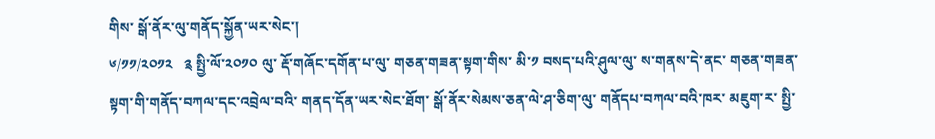གིས་ སྒོ་ནོར་ལུ་གནོད་སྐྱོན་ཡར་སེང་།
༦/༡༡/༢༠༡༢   ༉ སྤྱི་ལོ་༢༠༡༠ ལུ་ རྡོ་གཞོང་དགོན་པ་ལུ་ གཅན་གཟན་སྟག་གིས་ མི་༡ བསད་པའི་ཤུལ་ལུ་ ས་གནས་དེ་ནང་ གཅན་གཟན་སྟག་གི་གནོད་བཀལ་དང་འབྲེལ་བའི་ གནད་དོན་ཡར་སེང་ཐོག་ སྒོ་ནོར་སེམས་ཅན་ལེ་ཤ་ཅིག་ལུ་ གནོདཔ་བཀལ་བའི་ཁར་ མཇུག་ར་ སྤྱི་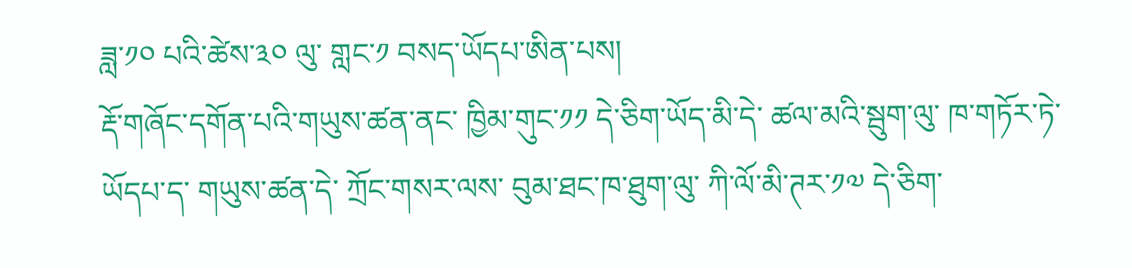ཟླ་༡༠ པའི་ཚེས་༣༠ ལུ་ གླང་༡ བསད་ཡོདཔ་ཨིན་པས།
རྡོ་གཞོང་དགོན་པའི་གཡུས་ཚན་ནང་ ཁྱིམ་གུང་༡༡ དེ་ཅིག་ཡོད་མི་དེ་ ཚལ་མའི་སྦུག་ལུ་ ཁ་གཏོར་ཏེ་ཡོདཔ་ད་ གཡུས་ཚན་དེ་ ཀྲོང་གསར་ལས་ བུམ་ཐང་ཁ་ཐུག་ལུ་ ཀི་ལོ་མི་ཊར་༡༧ དེ་ཅིག་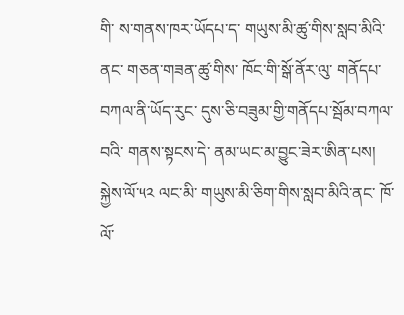གི་ ས་གནས་ཁར་ཡོདཔ་ད་ གཡུས་མི་ཚུ་གིས་སླབ་མིའི་ནང་ གཅན་གཟན་ཚུ་གིས་ ཁོང་གི་སྒོ་ནོར་ལུ་ གནོདཔ་བཀལ་ནི་ཡོད་རུང་ དུས་ཅི་བཟུམ་གྱི་གནོདཔ་སྦོམ་བཀལ་བའི་ གནས་སྟངས་དེ་ ནམ་ཡང་མ་བྱུང་ཟེར་ཨིན་པས།
སྐྱེས་ལོ་༥༢ ལང་མི་ གཡུས་མི་ཅིག་གིས་སླབ་མིའི་ནང་ ཁོ་ལོ་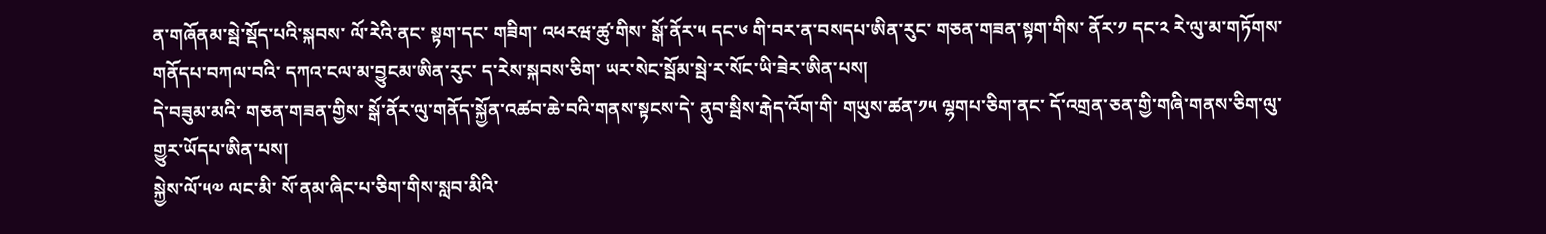ན་གཞོནམ་སྦེ་སྡོད་པའི་སྐབས་ ལོ་རེའི་ནང་ སྟག་དང་ གཟིག་ འཕརཝ་ཚུ་གིས་ སྒོ་ནོར་༥ དང་༦ གི་བར་ན་བསདཔ་ཨིན་རུང་ གཅན་གཟན་སྟག་གིས་ ནོར་༡ དང་༢ རེ་ལུ་མ་གཏོགས་ གནོདཔ་བཀལ་བའི་ དཀའ་ངལ་མ་བྱུངམ་ཨིན་རུང་ ད་རེས་སྐབས་ཅིག་ ཡར་སེང་སྦོམ་སྦེ་ར་སོང་ཡི་ཟེར་ཨིན་པས།
དེ་བཟུམ་མའི་ གཅན་གཟན་གྱིས་ སྒོ་ནོར་ལུ་གནོད་སྐྱོན་འཚབ་ཆེ་བའི་གནས་སྟངས་དེ་ ནུབ་སྦིས་རྒེད་འོག་གི་ གཡུས་ཚན་༡༥ ལྷགཔ་ཅིག་ནང་ དོ་འགྲན་ཅན་གྱི་གཞི་གནས་ཅིག་ལུ་ གྱུར་ཡོདཔ་ཨིན་པས།
སྐྱེས་ལོ་༥༧ ལང་མི་ སོ་ནམ་ཞིང་པ་ཅིག་གིས་སླབ་མིའི་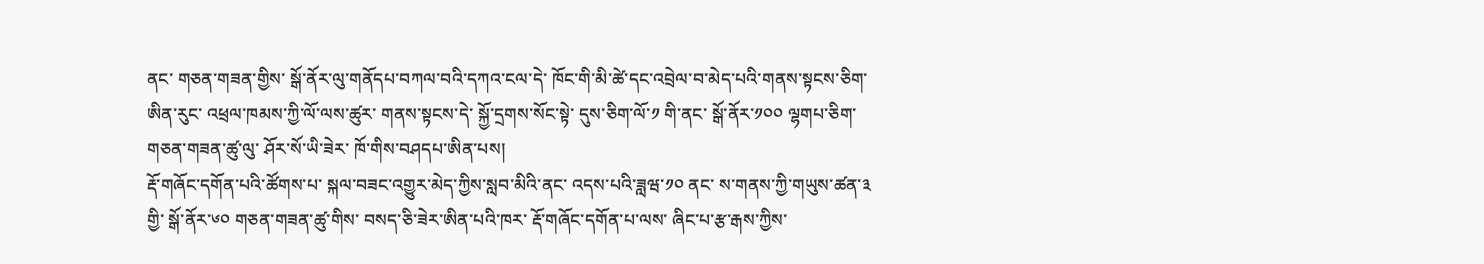ནང་ གཅན་གཟན་གྱིས་ སྒོ་ནོར་ལུ་གནོདཔ་བཀལ་བའི་དཀའ་ངལ་དེ་ ཁོང་གི་མི་ཚེ་དང་འབྲེལ་བ་མེད་པའི་གནས་སྟངས་ཅིག་ཨིན་རུང་ འཕྲལ་ཁམས་ཀྱི་ལོ་ལས་ཚུར་ གནས་སྟངས་དེ་ སྐྱོ་དྲགས་སོང་སྟེ་ དུས་ཅིག་ལོ་༡ གི་ནང་ སྒོ་ནོར་༡༠༠ ལྷགཔ་ཅིག་ གཅན་གཟན་ཚུ་ལུ་ ཤོར་སོ་ཡི་ཟེར་ ཁོ་གིས་བཤདཔ་ཨིན་པས།
རྡོ་གཞོང་དགོན་པའི་ཚོགས་པ་ སྐལ་བཟང་འགྱུར་མེད་ཀྱིས་སླབ་མིའི་ནང་ འདས་པའི་ཟླཝ་༡༠ ནང་ ས་གནས་ཀྱི་གཡུས་ཚན་༣ གྱི་ སྒོ་ནོར་༦༠ གཅན་གཟན་ཚུ་གིས་ བསད་ཅི་ཟེར་ཨིན་པའི་ཁར་ རྡོ་གཞོང་དགོན་པ་ལས་ ཞིང་པ་རྩ་རྒས་ཀྱིས་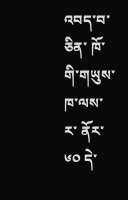འབད་བ་ཅིན་ ཁོ་གི་གཡུས་ཁ་ལས་ར་ ནོར་༦༠ དེ་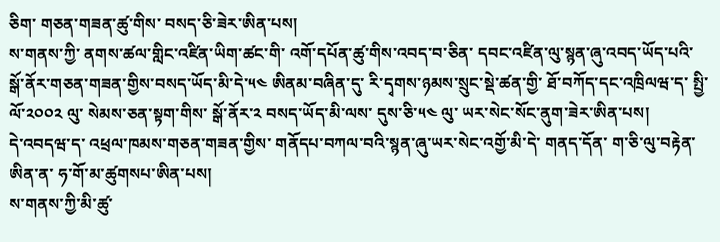ཅིག་ གཅན་གཟན་ཚུ་གིས་ བསད་ཅི་ཟེར་ཨིན་པས།
ས་གནས་ཀྱི་ ནགས་ཚལ་གླིང་འཛིན་ཡིག་ཚང་གི་ འགོ་དཔོན་ཚུ་གིས་འབད་བ་ཅིན་ དབང་འཛིན་ལུ་སྙན་ཞུ་འབད་ཡོད་པའི་ སྒོ་ནོར་གཅན་གཟན་གྱིས་བསད་ཡོད་མི་དེ་༥༤ ཨིནམ་བཞིན་དུ་ རི་དྭགས་ཉམས་སྲུང་སྡེ་ཚན་གྱི་ ཐོ་བཀོད་དང་འཁྲིལཝ་ད་ སྤྱི་ལོ་༢༠༠༢ ལུ་ སེམས་ཅན་སྟག་གིས་ སྒོ་ནོར་༢ བསད་ཡོད་མི་ལས་ དུས་ཅི་༥༤ ལུ་ ཡར་སེང་སོང་ནུག་ཟེར་ཨིན་པས།
དེ་འབདཝ་ད་ འཕྲལ་ཁམས་གཅན་གཟན་གྱིས་ གནོདཔ་བཀལ་བའི་སྙན་ཞུ་ཡར་སེང་འགྱོ་མི་དེ་ གནད་དོན་ ག་ཅི་ལུ་བརྟེན་ཨིན་ན་ ཧ་གོ་མ་ཚུགསཔ་ཨིན་པས།
ས་གནས་ཀྱི་མི་ཚུ་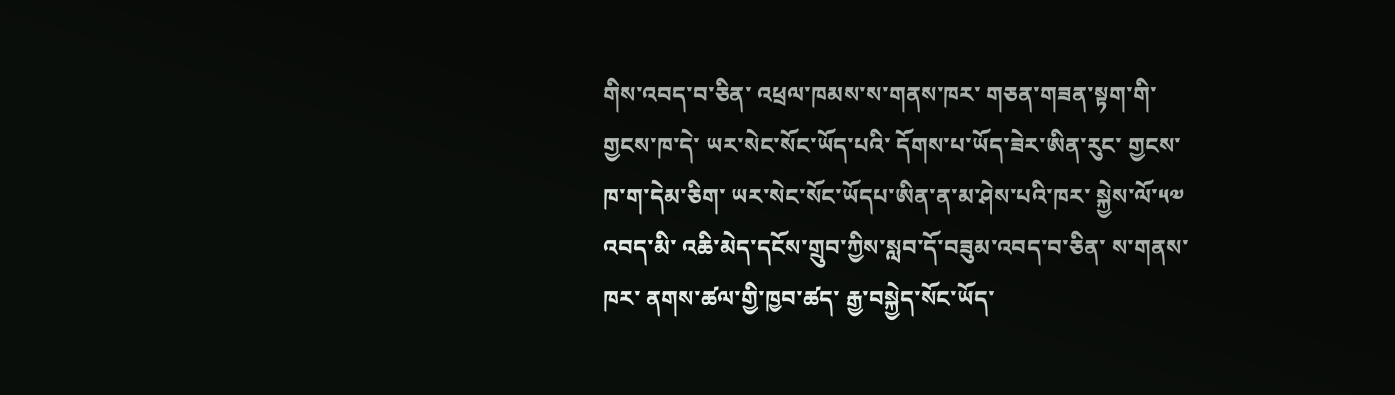གིས་འབད་བ་ཅིན་ འཕྲལ་ཁམས་ས་གནས་ཁར་ གཅན་གཟན་སྟག་གི་གྱངས་ཁ་དེ་ ཡར་སེང་སོང་ཡོད་པའི་ དོགས་པ་ཡོད་ཟེར་ཨིན་རུང་ གྱངས་ཁ་ག་དེམ་ཅིག་ ཡར་སེང་སོང་ཡོདཔ་ཨིན་ན་མ་ཤེས་པའི་ཁར་ སྐྱེས་ལོ་༥༧ འབད་མི་ འཆི་མེད་དངོས་གྲུབ་ཀྱིས་སླབ་དོ་བཟུམ་འབད་བ་ཅིན་ ས་གནས་ཁར་ ནགས་ཚལ་གྱི་ཁྱབ་ཚད་ རྒྱ་བསྐྱེད་སོང་ཡོད་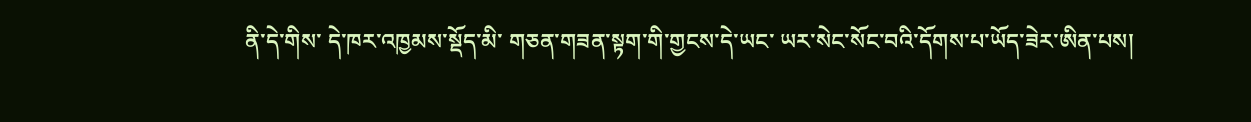ནི་དེ་གིས་ དེ་ཁར་འཁྱམས་སྡོད་མི་ གཅན་གཟན་སྟག་གི་གྱངས་དེ་ཡང་ ཡར་སེང་སོང་བའི་དོགས་པ་ཡོད་ཟེར་ཨིན་པས།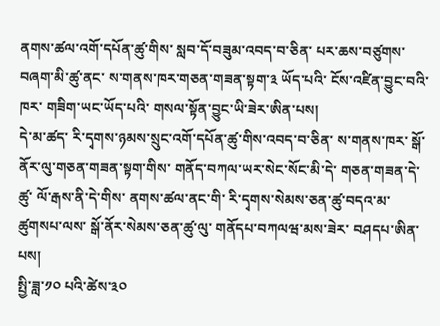ནགས་ཚལ་འགོ་དཔོན་ཚུ་གིས་ སླབ་དོ་བཟུམ་འབད་བ་ཅིན་ པར་ཆས་བཙུགས་བཞག་མི་ཚུ་ནང་ ས་གནས་ཁར་གཅན་གཟན་སྟག་༣ ཡོད་པའི་ ངོས་འཛིན་བྱུང་བའི་ཁར་ གཟིག་ཡང་ཡོད་པའི་ གསལ་སྟོན་བྱུང་ཡི་ཟེར་ཨིན་པས།
དེ་མ་ཚད་ རི་དྭགས་ཉམས་སྲུང་འགོ་དཔོན་ཚུ་གིས་འབད་བ་ཅིན་ ས་གནས་ཁར་ སྒོ་ནོར་ལུ་གཅན་གཟན་སྟག་གིས་ གནོད་བཀལ་ཡར་སེང་སོང་མི་དེ་ གཅན་གཟན་དེ་ཚུ་ ལོ་རྒས་ནི་དེ་གིས་ ནགས་ཚལ་ནང་གི་ རི་དྭགས་སེམས་ཅན་ཚུ་བདའ་མ་ཚུགསཔ་ལས་ སྒོ་ནོར་སེམས་ཅན་ཚུ་ལུ་ གནོདཔ་བཀལཝ་མས་ཟེར་ བཤདཔ་ཨིན་པས།
སྤྱི་ཟླ་༡༠ པའི་ཚེས་༣༠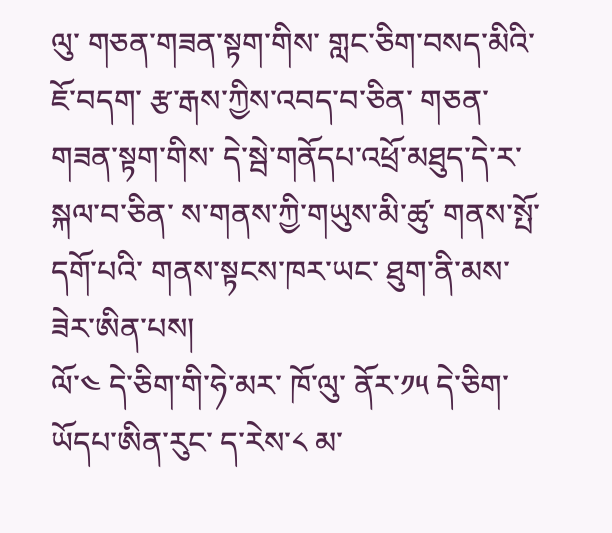ལུ་ གཅན་གཟན་སྟག་གིས་ གླང་ཅིག་བསད་མིའི་ ཇོ་བདག་ རྩ་རྒས་ཀྱིས་འབད་བ་ཅིན་ གཅན་གཟན་སྟག་གིས་ དེ་སྦེ་གནོདཔ་འཕྲོ་མཐུད་དེ་ར་སྐལ་བ་ཅིན་ ས་གནས་ཀྱི་གཡུས་མི་ཚུ་ གནས་སྤོ་དགོ་པའི་ གནས་སྟངས་ཁར་ཡང་ ཐུག་ནི་མས་ཟེར་ཨིན་པས།
ལོ་༤ དེ་ཅིག་གི་ཧེ་མར་ ཁོ་ལུ་ ནོར་༡༥ དེ་ཅིག་ཡོདཔ་ཨིན་རུང་ ད་རེས་༨ མ་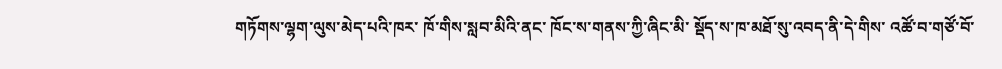གཏོགས་ལྷག་ལུས་མེད་པའི་ཁར་ ཁོ་གིས་སླབ་མིའི་ནང་ ཁོང་ས་གནས་ཀྱི་ཞིང་མི་ སྡོད་ས་ཁ་མཐོ་སུ་འབད་ནི་དེ་གིས་ འཚོ་བ་གཙོ་བོ་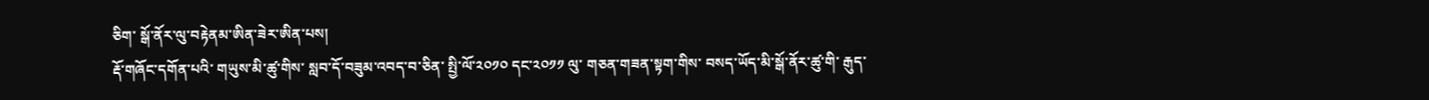ཅིག་ སྒོ་ནོར་ལུ་བརྟེནམ་ཨིན་ཟེར་ཨིན་པས།
རྡོ་གཞོང་དགོན་པའི་ གཡུས་མི་ཚུ་གིས་ སླབ་དོ་བཟུམ་འབད་བ་ཅིན་ སྤྱི་ལོ་༢༠༡༠ དང་༢༠༡༡ ལུ་ གཅན་གཟན་སྟག་གིས་ བསད་ཡོད་མི་སྒོ་ནོར་ཚུ་གི་ རྒུད་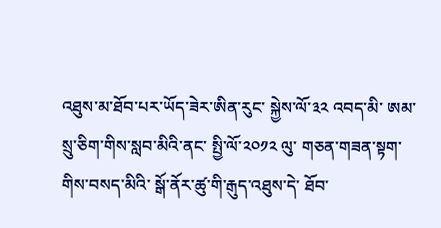འཐུས་མ་ཐོབ་པར་ཡོད་ཟེར་ཨིན་རུང་ སྐྱེས་ལོ་༣༢ འབད་མི་ ཨམ་སྲུ་ཅིག་གིས་སླབ་མིའི་ནང་ སྤྱི་ལོ་༢༠༡༢ ལུ་ གཅན་གཟན་སྟག་གིས་བསད་མིའི་ སྒོ་ནོར་ཚུ་གི་རྒུད་འཐུས་དེ་ ཐོབ་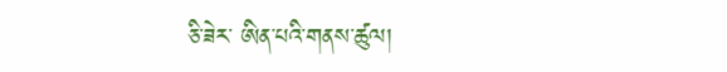ཅི་ཟེར་ ཨིན་པའི་གནས་ཚུལ།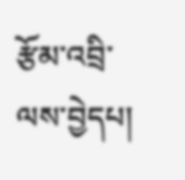རྩོམ་འབྲི་ལས་བྱེདཔ།